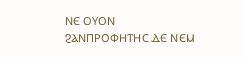ⲚⲈ ⲞⲨⲞⲚ ϨⲀⲚⲠⲢⲞⲪⲎⲦⲎⲤ ⲆⲈ ⲚⲈⲘ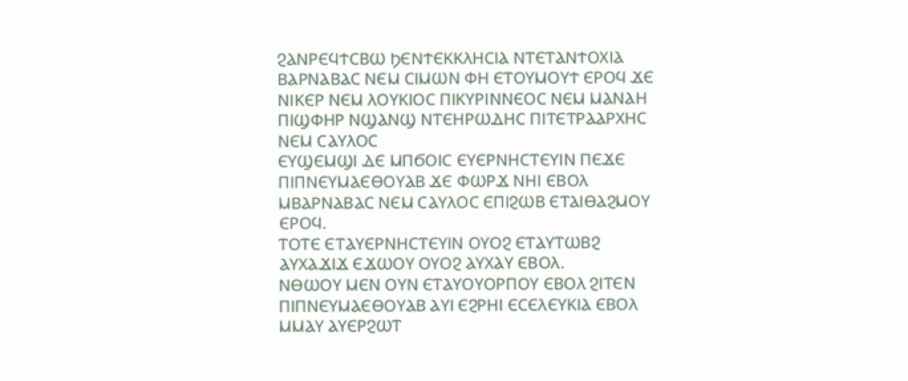ϨⲀⲚⲢⲈϤϮⲤⲂⲰ ϦⲈⲚϮⲈⲔⲔⲖⲎⲤⲒⲀ ⲚⲦⲈⲦⲀⲚϮⲞⲬⲒⲀ ⲂⲀⲢⲚⲀⲂⲀⲤ ⲚⲈⲘ ⲤⲒⲘⲰⲚ ⲪⲎ ⲈⲦⲞⲨⲘⲞⲨϮ ⲈⲢⲞϤ ϪⲈ ⲚⲒⲔⲈⲢ ⲚⲈⲘ ⲖⲞⲨⲔⲒⲞⲤ ⲠⲒⲔⲨⲢⲒⲚⲚⲈⲞⲤ ⲚⲈⲘ ⲘⲀⲚⲀⲎ ⲠⲒϢⲪⲎⲢ ⲚϢⲀⲚϢ ⲚⲦⲈⲎⲢⲰⲆⲎⲤ ⲠⲒⲦⲈⲦⲢⲀⲀⲢⲬⲎⲤ ⲚⲈⲘ ⲤⲀⲨⲖⲞⲤ
ⲈⲨϢⲈⲘϢⲒ ⲆⲈ ⲘⲠϬⲞⲒⲤ ⲈⲨⲈⲢⲚⲎⲤⲦⲈⲨⲒⲚ ⲠⲈϪⲈ ⲠⲒⲠⲚⲈⲨⲘⲀⲈⲐⲞⲨⲀⲂ ϪⲈ ⲪⲰⲢϪ ⲚⲎⲒ ⲈⲂⲞⲖ ⲘⲂⲀⲢⲚⲀⲂⲀⲤ ⲚⲈⲘ ⲤⲀⲨⲖⲞⲤ ⲈⲠⲒϨⲰⲂ ⲈⲦⲀⲒⲐⲀϨⲘⲞⲨ ⲈⲢⲞϤ.
ⲦⲞⲦⲈ ⲈⲦⲀⲨⲈⲢⲚⲎⲤⲦⲈⲨⲒⲚ ⲞⲨⲞϨ ⲈⲦⲀⲨⲦⲰⲂϨ ⲀⲨⲬⲀϪⲒϪ ⲈϪⲰⲞⲨ ⲞⲨⲞϨ ⲀⲨⲬⲀⲨ ⲈⲂⲞⲖ.
ⲚⲐⲰⲞⲨ ⲘⲈⲚ ⲞⲨⲚ ⲈⲦⲀⲨⲞⲨⲞⲢⲠⲞⲨ ⲈⲂⲞⲖ ϨⲒⲦⲈⲚ ⲠⲒⲠⲚⲈⲨⲘⲀⲈⲐⲞⲨⲀⲂ ⲀⲨⲒ ⲈϨⲢⲎⲒ ⲈⲤⲈⲖⲈⲨⲔⲒⲀ ⲈⲂⲞⲖ ⲘⲘⲀⲨ ⲀⲨⲈⲢϨⲰⲦ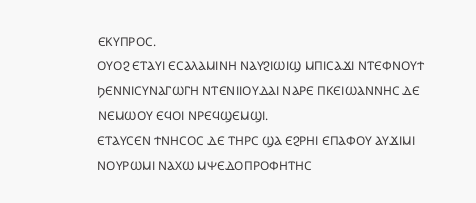ⲈⲔⲨⲠⲢⲞⲤ.
ⲞⲨⲞϨ ⲈⲦⲀⲨⲒ ⲈⲤⲀⲖⲀⲘⲒⲚⲎ ⲚⲀⲨϨⲒⲰⲒϢ ⲘⲠⲒⲤⲀϪⲒ ⲚⲦⲈⲪⲚⲞⲨϮ ϦⲈⲚⲚⲒⲤⲨⲚⲀⲄⲰⲄⲎ ⲚⲦⲈⲚⲒⲒⲞⲨⲆⲀⲒ ⲚⲀⲢⲈ ⲠⲔⲈⲒⲰⲀⲚⲚⲎⲤ ⲆⲈ ⲚⲈⲘⲰⲞⲨ ⲈϤⲞⲒ ⲚⲢⲈϤϢⲈⲘϢⲒ.
ⲈⲦⲀⲨⲤⲈⲚ ϮⲚⲎⲤⲞⲤ ⲆⲈ ⲦⲎⲢⲤ ϢⲀ ⲈϨⲢⲎⲒ ⲈⲠⲀⲪⲞⲨ ⲀⲨϪⲒⲘⲒ ⲚⲞⲨⲢⲰⲘⲒ ⲚⲀⲬⲰ ⲘⲮⲈⲆⲞⲠⲢⲞⲪⲎⲦⲎⲤ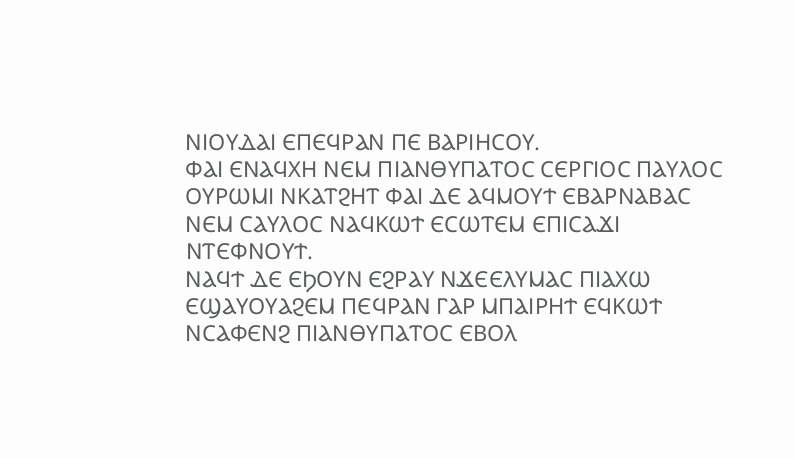ⲚⲒⲞⲨⲆⲀⲒ ⲈⲠⲈϤⲢⲀⲚ ⲠⲈ ⲂⲀⲢⲒⲎⲤⲞⲨ.
ⲪⲀⲒ ⲈⲚⲀϤⲬⲎ ⲚⲈⲘ ⲠⲒⲀⲚⲐⲨⲠⲀⲦⲞⲤ ⲤⲈⲢⲄⲒⲞⲤ ⲠⲀⲨⲖⲞⲤ ⲞⲨⲢⲰⲘⲒ ⲚⲔⲀⲦϨⲎⲦ ⲪⲀⲒ ⲆⲈ ⲀϤⲘⲞⲨϮ ⲈⲂⲀⲢⲚⲀⲂⲀⲤ ⲚⲈⲘ ⲤⲀⲨⲖⲞⲤ ⲚⲀϤⲔⲰϮ ⲈⲤⲰⲦⲈⲘ ⲈⲠⲒⲤⲀϪⲒ ⲚⲦⲈⲪⲚⲞⲨϮ.
ⲚⲀϤϮ ⲆⲈ ⲈϦⲞⲨⲚ ⲈϨⲢⲀⲨ ⲚϪⲈⲈⲖⲨⲘⲀⲤ ⲠⲒⲀⲬⲰ ⲈϢⲀⲨⲞⲨⲀϨⲈⲘ ⲠⲈϤⲢⲀⲚ ⲄⲀⲢ ⲘⲠⲀⲒⲢⲎϮ ⲈϤⲔⲰϮ ⲚⲤⲀⲪⲈⲚϨ ⲠⲒⲀⲚⲐⲨⲠⲀⲦⲞⲤ ⲈⲂⲞⲖ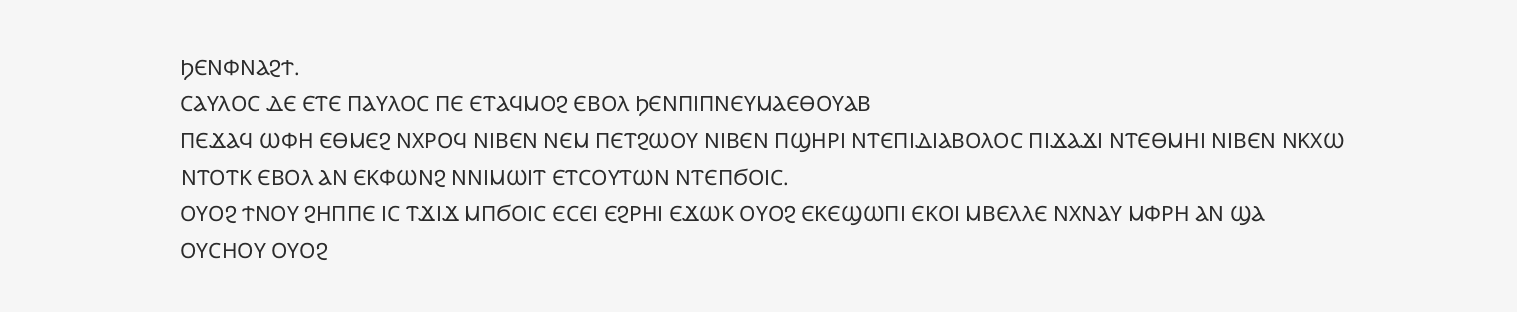ϦⲈⲚⲪⲚⲀϨϮ.
ⲤⲀⲨⲖⲞⲤ ⲆⲈ ⲈⲦⲈ ⲠⲀⲨⲖⲞⲤ ⲠⲈ ⲈⲦⲀϤⲘⲞϨ ⲈⲂⲞⲖ ϦⲈⲚⲠⲒⲠⲚⲈⲨⲘⲀⲈⲐⲞⲨⲀⲂ
ⲠⲈϪⲀϤ ⲰⲪⲎ ⲈⲐⲘⲈϨ ⲚⲬⲢⲞϤ ⲚⲒⲂⲈⲚ ⲚⲈⲘ ⲠⲈⲦϨⲰⲞⲨ ⲚⲒⲂⲈⲚ ⲠϢⲎⲢⲒ ⲚⲦⲈⲠⲒⲆⲒⲀⲂⲞⲖⲞⲤ ⲠⲒϪⲀϪⲒ ⲚⲦⲈⲐⲘⲎⲒ ⲚⲒⲂⲈⲚ ⲚⲔⲬⲰ ⲚⲦⲞⲦⲔ ⲈⲂⲞⲖ ⲀⲚ ⲈⲔⲪⲰⲚϨ ⲚⲚⲒⲘⲰⲒⲦ ⲈⲦⲤⲞⲨⲦⲰⲚ ⲚⲦⲈⲠϬⲞⲒⲤ.
ⲞⲨⲞϨ ϮⲚⲞⲨ ϨⲎⲠⲠⲈ ⲒⲤ ⲦϪⲒϪ ⲘⲠϬⲞⲒⲤ ⲈⲤⲈⲒ ⲈϨⲢⲎⲒ ⲈϪⲰⲔ ⲞⲨⲞϨ ⲈⲔⲈϢⲰⲠⲒ ⲈⲔⲞⲒ ⲘⲂⲈⲖⲖⲈ ⲚⲬⲚⲀⲨ ⲘⲪⲢⲎ ⲀⲚ ϢⲀ ⲞⲨⲤⲎⲞⲨ ⲞⲨⲞϨ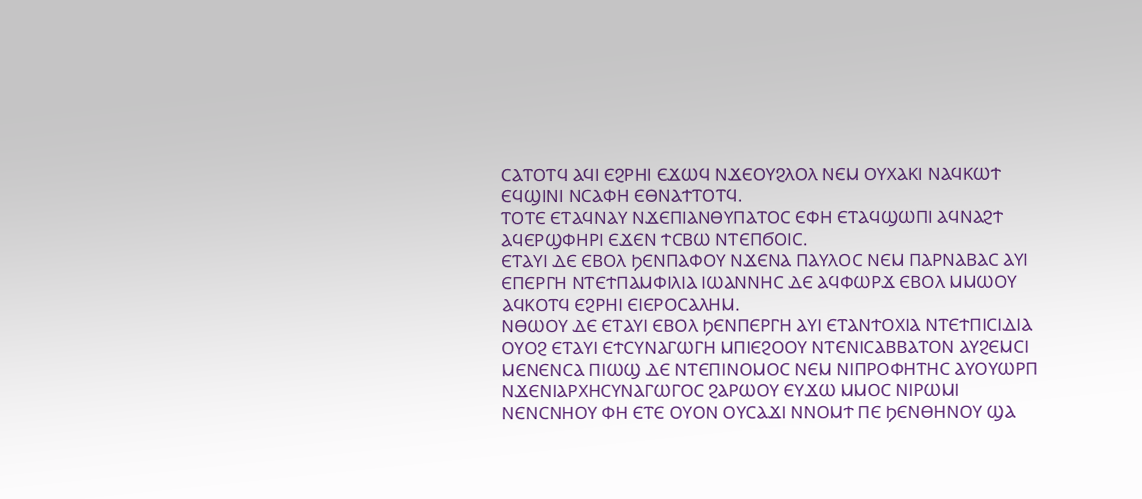ⲤⲀⲦⲞⲦϤ ⲀϤⲒ ⲈϨⲢⲎⲒ ⲈϪⲰϤ ⲚϪⲈⲞⲨϨⲖⲞⲖ ⲚⲈⲘ ⲞⲨⲬⲀⲔⲒ ⲚⲀϤⲔⲰϮ ⲈϤϢⲒⲚⲒ ⲚⲤⲀⲪⲎ ⲈⲐⲚⲀϮⲦⲞⲦϤ.
ⲦⲞⲦⲈ ⲈⲦⲀϤⲚⲀⲨ ⲚϪⲈⲠⲒⲀⲚⲐⲨⲠⲀⲦⲞⲤ ⲈⲪⲎ ⲈⲦⲀϤϢⲰⲠⲒ ⲀϤⲚⲀϨϮ ⲀϤⲈⲢϢⲪⲎⲢⲒ ⲈϪⲈⲚ ϮⲤⲂⲰ ⲚⲦⲈⲠϬⲞⲒⲤ.
ⲈⲦⲀⲨⲒ ⲆⲈ ⲈⲂⲞⲖ ϦⲈⲚⲠⲀⲪⲞⲨ ⲚϪⲈⲚⲀ ⲠⲀⲨⲖⲞⲤ ⲚⲈⲘ ⲠⲀⲢⲚⲀⲂⲀⲤ ⲀⲨⲒ ⲈⲠⲈⲢⲄⲎ ⲚⲦⲈϮⲠⲀⲘⲪⲒⲖⲒⲀ ⲒⲰⲀⲚⲚⲎⲤ ⲆⲈ ⲀϤⲪⲰⲢϪ ⲈⲂⲞⲖ ⲘⲘⲰⲞⲨ ⲀϤⲔⲞⲦϤ ⲈϨⲢⲎⲒ ⲈⲒⲈⲢⲞⲤⲀⲖⲎⲘ.
ⲚⲐⲰⲞⲨ ⲆⲈ ⲈⲦⲀⲨⲒ ⲈⲂⲞⲖ ϦⲈⲚⲠⲈⲢⲄⲎ ⲀⲨⲒ ⲈⲦⲀⲚϮⲞⲬⲒⲀ ⲚⲦⲈϮⲠⲒⲤⲒⲆⲒⲀ ⲞⲨⲞϨ ⲈⲦⲀⲨⲒ ⲈϮⲤⲨⲚⲀⲄⲰⲄⲎ ⲘⲠⲒⲈϨⲞⲞⲨ ⲚⲦⲈⲚⲒⲤⲀⲂⲂⲀⲦⲞⲚ ⲀⲨϨⲈⲘⲤⲒ
ⲘⲈⲚⲈⲚⲤⲀ ⲠⲒⲰϢ ⲆⲈ ⲚⲦⲈⲠⲒⲚⲞⲘⲞⲤ ⲚⲈⲘ ⲚⲒⲠⲢⲞⲪⲎⲦⲎⲤ ⲀⲨⲞⲨⲰⲢⲠ ⲚϪⲈⲚⲒⲀⲢⲬⲎⲤⲨⲚⲀⲄⲰⲄⲞⲤ ϨⲀⲢⲰⲞⲨ ⲈⲨϪⲰ ⲘⲘⲞⲤ ⲚⲒⲢⲰⲘⲒ ⲚⲈⲚⲤⲚⲎⲞⲨ ⲪⲎ ⲈⲦⲈ ⲞⲨⲞⲚ ⲞⲨⲤⲀϪⲒ ⲚⲚⲞⲘϮ ⲠⲈ ϦⲈⲚⲐⲎⲚⲞⲨ ϢⲀ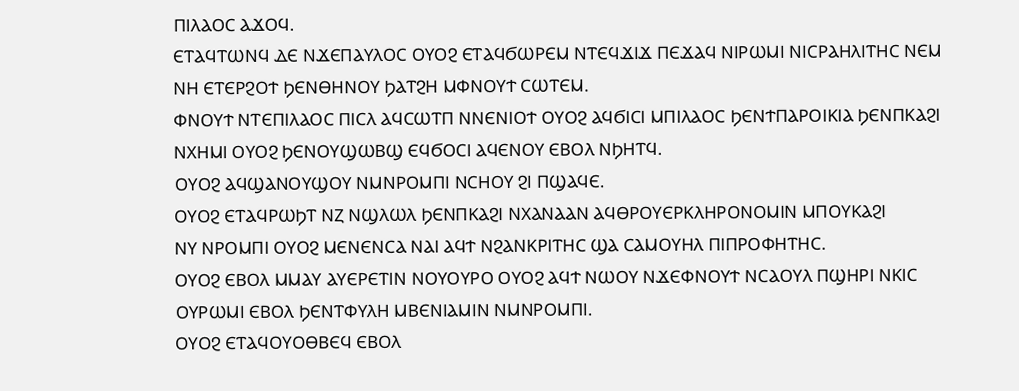ⲠⲒⲖⲀⲞⲤ ⲀϪⲞϤ.
ⲈⲦⲀϤⲦⲰⲚϤ ⲆⲈ ⲚϪⲈⲠⲀⲨⲖⲞⲤ ⲞⲨⲞϨ ⲈⲦⲀϤϬⲰⲢⲈⲘ ⲚⲦⲈϤϪⲒϪ ⲠⲈϪⲀϤ ⲚⲒⲢⲰⲘⲒ ⲚⲒⲤⲢⲀⲎⲖⲒⲦⲎⲤ ⲚⲈⲘ ⲚⲎ ⲈⲦⲈⲢϨⲞϮ ϦⲈⲚⲐⲎⲚⲞⲨ ϦⲀⲦϨⲎ ⲘⲪⲚⲞⲨϮ ⲤⲰⲦⲈⲘ.
ⲪⲚⲞⲨϮ ⲚⲦⲈⲠⲒⲖⲀⲞⲤ ⲠⲒⲤⲖ ⲀϤⲤⲰⲦⲠ ⲚⲚⲈⲚⲒⲞϮ ⲞⲨⲞϨ ⲀϤϬⲒⲤⲒ ⲘⲠⲒⲖⲀⲞⲤ ϦⲈⲚϮⲠⲀⲢⲞⲒⲔⲒⲀ ϦⲈⲚⲠⲔⲀϨⲒ ⲚⲬⲎⲘⲒ ⲞⲨⲞϨ ϦⲈⲚⲞⲨϢⲰⲂϢ ⲈϤϬⲞⲤⲒ ⲀϤⲈⲚⲞⲨ ⲈⲂⲞⲖ ⲚϦⲎⲦϤ.
ⲞⲨⲞϨ ⲀϤϢⲀⲚⲞⲨϢⲞⲨ ⲚⲘⲚⲢⲞⲘⲠⲒ ⲚⲤⲎⲞⲨ ϨⲒ ⲠϢⲀϤⲈ.
ⲞⲨⲞϨ ⲈⲦⲀϤⲢⲰϦⲦ ⲚⲌ ⲚϢⲖⲰⲖ ϦⲈⲚⲠⲔⲀϨⲒ ⲚⲬⲀⲚⲀⲀⲚ ⲀϤⲐⲢⲞⲨⲈⲢⲔⲖⲎⲢⲞⲚⲞⲘⲒⲚ ⲘⲠⲞⲨⲔⲀϨⲒ
ⲚⲨ ⲚⲢⲞⲘⲠⲒ ⲞⲨⲞϨ ⲘⲈⲚⲈⲚⲤⲀ ⲚⲀⲒ ⲀϤϮ ⲚϨⲀⲚⲔⲢⲒⲦⲎⲤ ϢⲀ ⲤⲀⲘⲞⲨⲎⲖ ⲠⲒⲠⲢⲞⲪⲎⲦⲎⲤ.
ⲞⲨⲞϨ ⲈⲂⲞⲖ ⲘⲘⲀⲨ ⲀⲨⲈⲢⲈⲦⲒⲚ ⲚⲞⲨⲞⲨⲢⲞ ⲞⲨⲞϨ ⲀϤϮ ⲚⲰⲞⲨ ⲚϪⲈⲪⲚⲞⲨϮ ⲚⲤⲀⲞⲨⲖ ⲠϢⲎⲢⲒ ⲚⲔⲒⲤ ⲞⲨⲢⲰⲘⲒ ⲈⲂⲞⲖ ϦⲈⲚⲦⲪⲨⲖⲎ ⲘⲂⲈⲚⲒⲀⲘⲒⲚ ⲚⲘⲚⲢⲞⲘⲠⲒ.
ⲞⲨⲞϨ ⲈⲦⲀϤⲞⲨⲞⲐⲂⲈϤ ⲈⲂⲞⲖ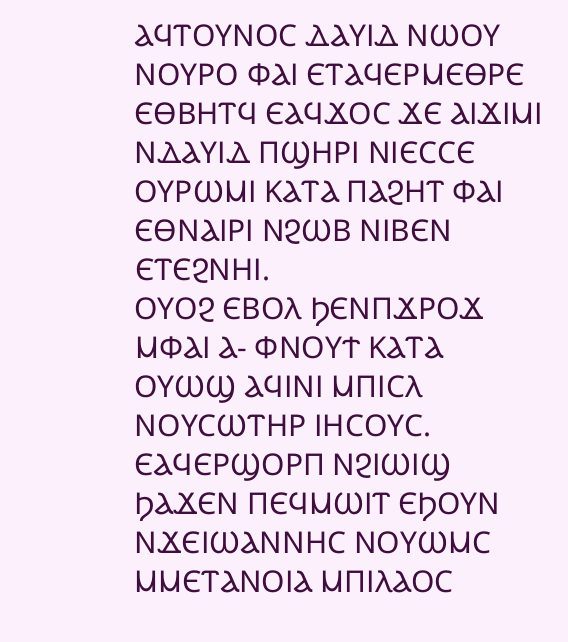ⲀϤⲦⲞⲨⲚⲞⲤ ⲆⲀⲨⲒⲆ ⲚⲰⲞⲨ ⲚⲞⲨⲢⲞ ⲪⲀⲒ ⲈⲦⲀϤⲈⲢⲘⲈⲐⲢⲈ ⲈⲐⲂⲎⲦϤ ⲈⲀϤϪⲞⲤ ϪⲈ ⲀⲒϪⲒⲘⲒ ⲚⲆⲀⲨⲒⲆ ⲠϢⲎⲢⲒ ⲚⲒⲈⲤⲤⲈ ⲞⲨⲢⲰⲘⲒ ⲔⲀⲦⲀ ⲠⲀϨⲎⲦ ⲪⲀⲒ ⲈⲐⲚⲀⲒⲢⲒ ⲚϨⲰⲂ ⲚⲒⲂⲈⲚ ⲈⲦⲈϨⲚⲎⲒ.
ⲞⲨⲞϨ ⲈⲂⲞⲖ ϦⲈⲚⲠϪⲢⲞϪ ⲘⲪⲀⲒ Ⲁ- ⲪⲚⲞⲨϮ ⲔⲀⲦⲀ ⲞⲨⲰϢ ⲀϤⲒⲚⲒ ⲘⲠⲒⲤⲖ ⲚⲞⲨⲤⲰⲦⲎⲢ ⲒⲎⲤⲞⲨⲤ.
ⲈⲀϤⲈⲢϢⲞⲢⲠ ⲚϨⲒⲰⲒϢ ϦⲀϪⲈⲚ ⲠⲈϤⲘⲰⲒⲦ ⲈϦⲞⲨⲚ ⲚϪⲈⲒⲰⲀⲚⲚⲎⲤ ⲚⲞⲨⲰⲘⲤ ⲘⲘⲈⲦⲀⲚⲞⲒⲀ ⲘⲠⲒⲖⲀⲞⲤ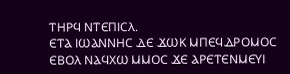ⲦⲎⲢϤ ⲚⲦⲈⲠⲒⲤⲖ.
ⲈⲦⲀ ⲒⲰⲀⲚⲚⲎⲤ ⲆⲈ ϪⲰⲔ ⲘⲠⲈϤⲆⲢⲞⲘⲞⲤ ⲈⲂⲞⲖ ⲚⲀϤⲬⲰ ⲘⲘⲞⲤ ϪⲈ ⲀⲢⲈⲦⲈⲚⲘⲈⲨⲒ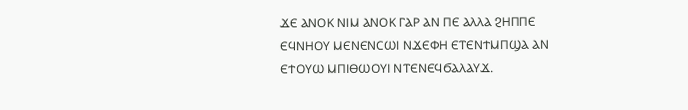ϪⲈ ⲀⲚⲞⲔ ⲚⲒⲘ ⲀⲚⲞⲔ ⲄⲀⲢ ⲀⲚ ⲠⲈ ⲀⲖⲖⲀ ϨⲎⲠⲠⲈ ⲈϤⲚⲎⲞⲨ ⲘⲈⲚⲈⲚⲤⲰⲒ ⲚϪⲈⲪⲎ ⲈⲦⲈⲚϮⲘⲠϢⲀ ⲀⲚ ⲈϮⲞⲨⲰ ⲘⲠⲒⲐⲰⲞⲨⲒ ⲚⲦⲈⲚⲈϤϬⲀⲖⲀⲨϪ.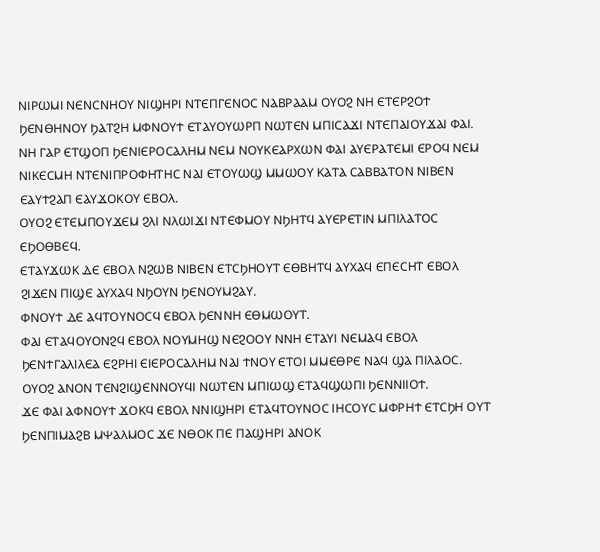ⲚⲒⲢⲰⲘⲒ ⲚⲈⲚⲤⲚⲎⲞⲨ ⲚⲒϢⲎⲢⲒ ⲚⲦⲈⲠⲄⲈⲚⲞⲤ ⲚⲀⲂⲢⲀⲀⲘ ⲞⲨⲞϨ ⲚⲎ ⲈⲦⲈⲢϨⲞϮ ϦⲈⲚⲐⲎⲚⲞⲨ ϦⲀⲦϨⲎ ⲘⲪⲚⲞⲨϮ ⲈⲦⲀⲨⲞⲨⲰⲢⲠ ⲚⲰⲦⲈⲚ ⲘⲠⲒⲤⲀϪⲒ ⲚⲦⲈⲠⲀⲒⲞⲨϪⲀⲒ ⲪⲀⲒ.
ⲚⲎ ⲄⲀⲢ ⲈⲦϢⲞⲠ ϦⲈⲚⲒⲈⲢⲞⲤⲀⲖⲎⲘ ⲚⲈⲘ ⲚⲞⲨⲔⲈⲀⲢⲬⲰⲚ ⲪⲀⲒ ⲀⲨⲈⲢⲀⲦⲈⲘⲒ ⲈⲢⲞϤ ⲚⲈⲘ ⲚⲒⲔⲈⲤⲘⲎ ⲚⲦⲈⲚⲒⲠⲢⲞⲪⲎⲦⲎⲤ ⲚⲀⲒ ⲈⲦⲞⲨⲰϢ ⲘⲘⲰⲞⲨ ⲔⲀⲦⲀ ⲤⲀⲂⲂⲀⲦⲞⲚ ⲚⲒⲂⲈⲚ ⲈⲀⲨϮϨⲀⲠ ⲈⲀⲨϪⲞⲔⲞⲨ ⲈⲂⲞⲖ.
ⲞⲨⲞϨ ⲈⲦⲈⲘⲠⲞⲨϪⲈⲘ ϨⲖⲒ ⲚⲖⲰⲒϪⲒ ⲚⲦⲈⲪⲘⲞⲨ ⲚϦⲎⲦϤ ⲀⲨⲈⲢⲈⲦⲒⲚ ⲘⲠⲒⲖⲀⲦⲞⲤ ⲈϦⲞⲐⲂⲈϤ.
ⲈⲦⲀⲨϪⲰⲔ ⲆⲈ ⲈⲂⲞⲖ ⲚϨⲰⲂ ⲚⲒⲂⲈⲚ ⲈⲦⲤϦⲎⲞⲨⲦ ⲈⲐⲂⲎⲦϤ ⲀⲨⲬⲀϤ ⲈⲠⲈⲤⲎⲦ ⲈⲂⲞⲖ ϨⲒϪⲈⲚ ⲠⲒϢⲈ ⲀⲨⲬⲀϤ ⲚϦⲞⲨⲚ ϦⲈⲚⲞⲨⲘϨⲀⲨ.
ⲪⲚⲞⲨϮ ⲆⲈ ⲀϤⲦⲞⲨⲚⲞⲤϤ ⲈⲂⲞⲖ ϦⲈⲚⲚⲎ ⲈⲐⲘⲰⲞⲨⲦ.
ⲪⲀⲒ ⲈⲦⲀϤⲞⲨⲞⲚϨϤ ⲈⲂⲞⲖ ⲚⲞⲨⲘⲎϢ ⲚⲈϨⲞⲞⲨ ⲚⲚⲎ ⲈⲦⲀⲨⲒ ⲚⲈⲘⲀϤ ⲈⲂⲞⲖ ϦⲈⲚϮⲄⲀⲖⲒⲖⲈⲀ ⲈϨⲢⲎⲒ ⲈⲒⲈⲢⲞⲤⲀⲖⲎⲘ ⲚⲀⲒ ϮⲚⲞⲨ ⲈⲦⲞⲒ ⲘⲘⲈⲐⲢⲈ ⲚⲀϤ ϢⲀ ⲠⲒⲖⲀⲞⲤ.
ⲞⲨⲞϨ ⲀⲚⲞⲚ ⲦⲈⲚϨⲒϢⲈⲚⲚⲞⲨϤⲒ ⲚⲰⲦⲈⲚ ⲘⲠⲒⲰϢ ⲈⲦⲀϤϢⲰⲠⲒ ϦⲈⲚⲚⲒⲒⲞϮ.
ϪⲈ ⲪⲀⲒ ⲀⲪⲚⲞⲨϮ ϪⲞⲔϤ ⲈⲂⲞⲖ ⲚⲚⲒϢⲎⲢⲒ ⲈⲦⲀϤⲦⲞⲨⲚⲞⲤ ⲒⲎⲤⲞⲨⲤ ⲘⲪⲢⲎϮ ⲈⲦⲤϦⲎ ⲞⲨⲦ ϦⲈⲚⲠⲒⲘⲀϨⲂ ⲘⲮⲀⲖⲘⲞⲤ ϪⲈ ⲚⲐⲞⲔ ⲠⲈ ⲠⲀϢⲎⲢⲒ ⲀⲚⲞⲔ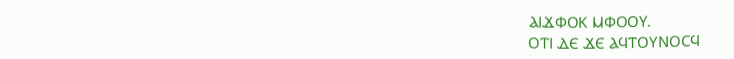ⲀⲒϪⲪⲞⲔ ⲘⲪⲞⲞⲨ.
ⲞⲦⲒ ⲆⲈ ϪⲈ ⲀϤⲦⲞⲨⲚⲞⲤϤ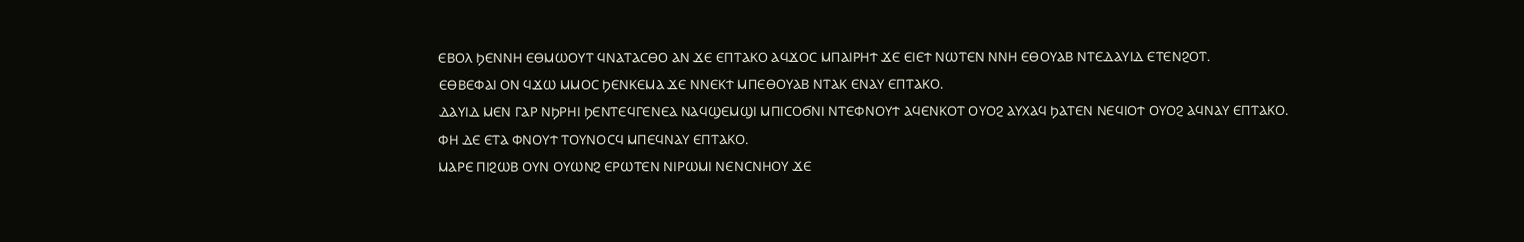ⲈⲂⲞⲖ ϦⲈⲚⲚⲎ ⲈⲐⲘⲰⲞⲨⲦ ϤⲚⲀⲦⲀⲤⲐⲞ ⲀⲚ ϪⲈ ⲈⲠⲦⲀⲔⲞ ⲀϤϪⲞⲤ ⲘⲠⲀⲒⲢⲎϮ ϪⲈ ⲈⲒⲈϮ ⲚⲰⲦⲈⲚ ⲚⲚⲎ ⲈⲐⲞⲨⲀⲂ ⲚⲦⲈⲆⲀⲨⲒⲆ ⲈⲦⲈⲚϨⲞⲦ.
ⲈⲐⲂⲈⲪⲀⲒ ⲞⲚ ϤϪⲰ ⲘⲘⲞⲤ ϦⲈⲚⲔⲈⲘⲀ ϪⲈ ⲚⲚⲈⲔϮ ⲘⲠⲈⲐⲞⲨⲀⲂ ⲚⲦⲀⲔ ⲈⲚⲀⲨ ⲈⲠⲦⲀⲔⲞ.
ⲆⲀⲨⲒⲆ ⲘⲈⲚ ⲄⲀⲢ ⲚϦⲢⲎⲒ ϦⲈⲚⲦⲈϤⲄⲈⲚⲈⲀ ⲚⲀϤϢⲈⲘϢⲒ ⲘⲠⲒⲤⲞϬⲚⲒ ⲚⲦⲈⲪⲚⲞⲨϮ ⲀϤⲈⲚⲔⲞⲦ ⲞⲨⲞϨ ⲀⲨⲬⲀϤ ϦⲀⲦⲈⲚ ⲚⲈϤⲒⲞϮ ⲞⲨⲞϨ ⲀϤⲚⲀⲨ ⲈⲠⲦⲀⲔⲞ.
ⲪⲎ ⲆⲈ ⲈⲦⲀ ⲪⲚⲞⲨϮ ⲦⲞⲨⲚⲞⲤϤ ⲘⲠⲈϤⲚⲀⲨ ⲈⲠⲦⲀⲔⲞ.
ⲘⲀⲢⲈ ⲠⲒϨⲰⲂ ⲞⲨⲚ ⲞⲨⲰⲚϨ ⲈⲢⲰⲦⲈⲚ ⲚⲒⲢⲰⲘⲒ ⲚⲈⲚⲤⲚⲎⲞⲨ ϪⲈ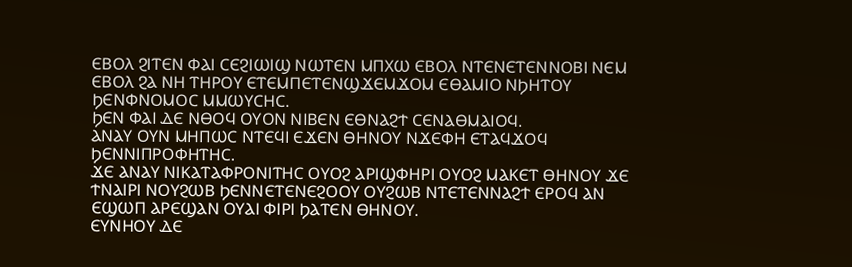ⲈⲂⲞⲖ ϨⲒⲦⲈⲚ ⲪⲀⲒ ⲤⲈϨⲒⲰⲒϢ ⲚⲰⲦⲈⲚ ⲘⲠⲬⲰ ⲈⲂⲞⲖ ⲚⲦⲈⲚⲈⲦⲈⲚⲚⲞⲂⲒ ⲚⲈⲘ ⲈⲂⲞⲖ ϨⲀ ⲚⲎ ⲦⲎⲢⲞⲨ ⲈⲦⲈⲘⲠⲈⲦⲈⲚϢϪⲈⲘϪⲞⲘ ⲈⲐⲀⲘⲒⲞ ⲚϦⲎⲦⲞⲨ ϦⲈⲚⲪⲚⲞⲘⲞⲤ ⲘⲘⲰⲨⲤⲎⲤ.
ϦⲈⲚ ⲪⲀⲒ ⲆⲈ ⲚⲐⲞϤ ⲞⲨⲞⲚ ⲚⲒⲂⲈⲚ ⲈⲐⲚⲀϨϮ ⲤⲈⲚⲀⲐⲘⲀⲒⲞϤ.
ⲀⲚⲀⲨ ⲞⲨⲚ ⲘⲎⲠⲰⲤ ⲚⲦⲈϤⲒ ⲈϪⲈⲚ ⲐⲎⲚⲞⲨ ⲚϪⲈⲪⲎ ⲈⲦⲀϤϪⲞϤ ϦⲈⲚⲚⲒⲠⲢⲞⲪⲎⲦⲎⲤ.
ϪⲈ ⲀⲚⲀⲨ ⲚⲒⲔⲀⲦⲀⲪⲢⲞⲚⲒⲦⲎⲤ ⲞⲨⲞϨ ⲀⲢⲒϢⲪⲎⲢⲒ ⲞⲨⲞϨ ⲘⲀⲔⲈⲦ ⲐⲎⲚⲞⲨ ϪⲈ ϮⲚⲀⲒⲢⲒ ⲚⲞⲨϨⲰⲂ ϦⲈⲚⲚⲈⲦⲈⲚⲈϨⲞⲞⲨ ⲞⲨϨⲰⲂ ⲚⲦⲈⲦⲈⲚⲚⲀϨϮ ⲈⲢⲞϤ ⲀⲚ ⲈϢⲰⲠ ⲀⲢⲈϢⲀⲚ ⲞⲨⲀⲒ ⲪⲒⲢⲒ ϦⲀⲦⲈⲚ ⲐⲎⲚⲞⲨ.
ⲈⲨⲚⲎⲞⲨ ⲆⲈ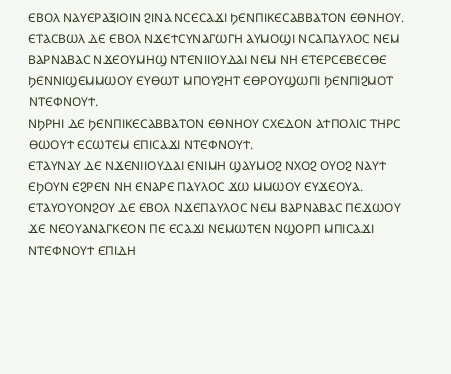ⲈⲂⲞⲖ ⲚⲀⲨⲈⲢⲀⲜⲒⲞⲒⲚ ϨⲒⲚⲀ ⲚⲤⲈⲤⲀϪⲒ ϦⲈⲚⲠⲒⲔⲈⲤⲀⲂⲂⲀⲦⲞⲚ ⲈⲐⲚⲎⲞⲨ.
ⲈⲦⲀⲤⲂⲰⲖ ⲆⲈ ⲈⲂⲞⲖ ⲚϪⲈϮⲤⲨⲚⲀⲄⲰⲄⲎ ⲀⲨⲘⲞϢⲒ ⲚⲤⲀⲠⲀⲨⲖⲞⲤ ⲚⲈⲘ ⲂⲀⲢⲚⲀⲂⲀⲤ ⲚϪⲈⲞⲨⲘⲎϢ ⲚⲦⲈⲚⲒⲒⲞⲨⲆⲀⲒ ⲚⲈⲘ ⲚⲎ ⲈⲦⲈⲢⲤⲈⲂⲈⲤⲐⲈ ϦⲈⲚⲚⲒϢⲈⲘⲘⲰⲞⲨ ⲈⲨⲐⲰⲦ ⲘⲠⲞⲨϨⲎⲦ ⲈⲐⲢⲞⲨϢⲰⲠⲒ ϦⲈⲚⲠⲒϨⲘⲞⲦ ⲚⲦⲈⲪⲚⲞⲨϮ.
ⲚϦⲢⲎⲒ ⲆⲈ ϦⲈⲚⲠⲒⲔⲈⲤⲀⲂⲂⲀⲦⲞⲚ ⲈⲐⲚⲎⲞⲨ ⲤⲬⲈⲆⲞⲚ ⲀϮⲠⲞⲖⲒⲤ ⲦⲎⲢⲤ ⲐⲰⲞⲨϮ ⲈⲤⲰⲦⲈⲘ ⲈⲠⲒⲤⲀϪⲒ ⲚⲦⲈⲪⲚⲞⲨϮ.
ⲈⲦⲀⲨⲚⲀⲨ ⲆⲈ ⲚϪⲈⲚⲒⲒⲞⲨⲆⲀⲒ ⲈⲚⲒⲘⲎ ϢⲀⲨⲘⲞϨ ⲚⲬⲞϨ ⲞⲨⲞϨ ⲚⲀⲨϮ ⲈϦⲞⲨⲚ ⲈϨⲢⲈⲚ ⲚⲎ ⲈⲚⲀⲢⲈ ⲠⲀⲨⲖⲞⲤ ϪⲰ ⲘⲘⲰⲞⲨ ⲈⲨϪⲈⲞⲨⲀ.
ⲈⲦⲀⲨⲞⲨⲞⲚϨⲞⲨ ⲆⲈ ⲈⲂⲞⲖ ⲚϪⲈⲠⲀⲨⲖⲞⲤ ⲚⲈⲘ ⲂⲀⲢⲚⲀⲂⲀⲤ ⲠⲈϪⲰⲞⲨ ϪⲈ ⲚⲈⲞⲨⲀⲚⲀⲄⲔⲈⲞⲚ ⲠⲈ ⲈⲤⲀϪⲒ ⲚⲈⲘⲰⲦⲈⲚ ⲚϢⲞⲢⲠ ⲘⲠⲒⲤⲀϪⲒ ⲚⲦⲈⲪⲚⲞⲨϮ ⲈⲠⲒⲆⲎ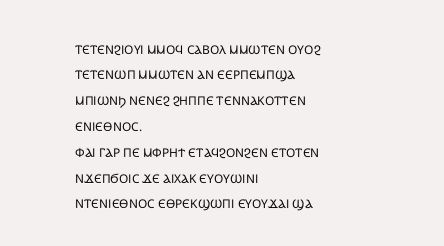ⲦⲈⲦⲈⲚϨⲒⲞⲨⲒ ⲘⲘⲞϤ ⲤⲀⲂⲞⲖ ⲘⲘⲰⲦⲈⲚ ⲞⲨⲞϨ ⲦⲈⲦⲈⲚⲰⲠ ⲘⲘⲰⲦⲈⲚ ⲀⲚ ⲈⲈⲢⲠⲈⲘⲠϢⲀ ⲘⲠⲒⲰⲚϦ ⲚⲈⲚⲈϨ ϨⲎⲠⲠⲈ ⲦⲈⲚⲚⲀⲔⲞⲦⲦⲈⲚ ⲈⲚⲒⲈⲐⲚⲞⲤ.
ⲪⲀⲒ ⲄⲀⲢ ⲠⲈ ⲘⲪⲢⲎϮ ⲈⲦⲀϤϨⲞⲚϨⲈⲚ ⲈⲦⲞⲦⲈⲚ ⲚϪⲈⲠϬⲞⲒⲤ ϪⲈ ⲀⲒⲬⲀⲔ ⲈⲨⲞⲨⲰⲒⲚⲒ ⲚⲦⲈⲚⲒⲈⲐⲚⲞⲤ ⲈⲐⲢⲈⲔϢⲰⲠⲒ ⲈⲨⲞⲨϪⲀⲒ ϢⲀ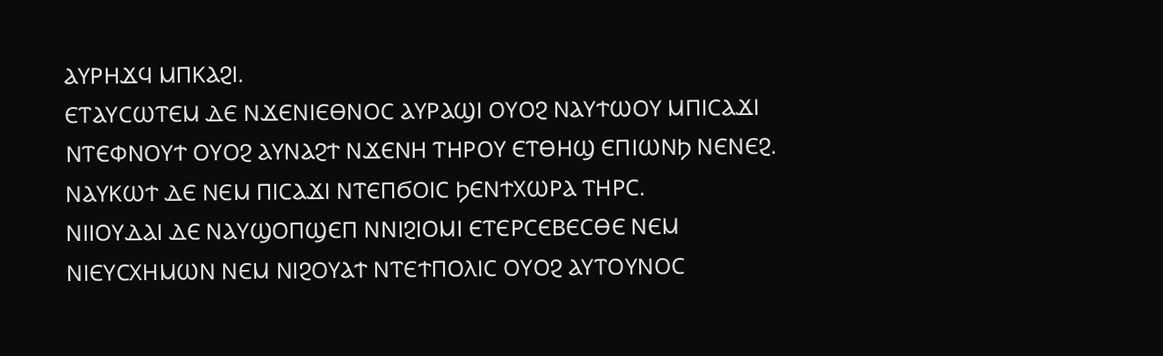ⲀⲨⲢⲎϪϤ ⲘⲠⲔⲀϨⲒ.
ⲈⲦⲀⲨⲤⲰⲦⲈⲘ ⲆⲈ ⲚϪⲈⲚⲒⲈⲐⲚⲞⲤ ⲀⲨⲢⲀϢⲒ ⲞⲨⲞϨ ⲚⲀⲨϮⲰⲞⲨ ⲘⲠⲒⲤⲀϪⲒ ⲚⲦⲈⲪⲚⲞⲨϮ ⲞⲨⲞϨ ⲀⲨⲚⲀϨϮ ⲚϪⲈⲚⲎ ⲦⲎⲢⲞⲨ ⲈⲦⲐⲎϢ ⲈⲠⲒⲰⲚϦ ⲚⲈⲚⲈϨ.
ⲚⲀⲨⲔⲰϮ ⲆⲈ ⲚⲈⲘ ⲠⲒⲤⲀϪⲒ ⲚⲦⲈⲠϬⲞⲒⲤ ϦⲈⲚϮⲬⲰⲢⲀ ⲦⲎⲢⲤ.
ⲚⲒⲒⲞⲨⲆⲀⲒ ⲆⲈ ⲚⲀⲨϢⲞⲠϢⲈⲠ ⲚⲚⲒϨⲒⲞⲘⲒ ⲈⲦⲈⲢⲤⲈⲂⲈⲤⲐⲈ ⲚⲈⲘ ⲚⲒⲈⲨⲤⲬⲎⲘⲰⲚ ⲚⲈⲘ ⲚⲒϨⲞⲨⲀϮ ⲚⲦⲈϮⲠⲞⲖⲒⲤ ⲞⲨⲞϨ ⲀⲨⲦⲞⲨⲚⲞⲤ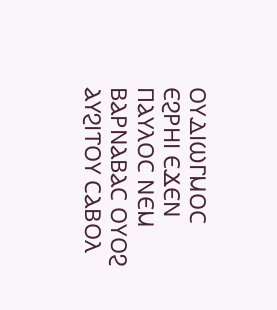ⲞⲨⲆⲒⲰⲄⲘⲞⲤ ⲈϨⲢⲎⲒ ⲈϪⲈⲚ ⲠⲀⲨⲖⲞⲤ ⲚⲈⲘ ⲂⲀⲢⲚⲀⲂⲀⲤ ⲞⲨⲞϨ ⲀⲨϨⲒⲦⲞⲨ ⲤⲀⲂⲞⲖ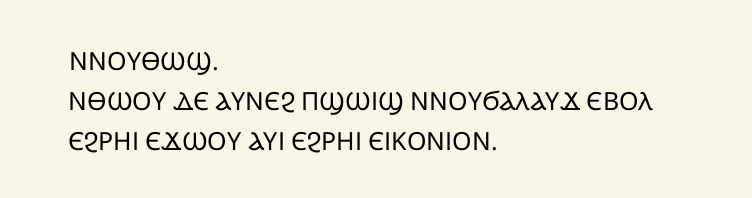ⲚⲚⲞⲨⲐⲰϢ.
ⲚⲐⲰⲞⲨ ⲆⲈ ⲀⲨⲚⲈϨ ⲠϢⲰⲒϢ ⲚⲚⲞⲨϬⲀⲖⲀⲨϪ ⲈⲂⲞⲖ ⲈϨⲢⲎⲒ ⲈϪⲰⲞⲨ ⲀⲨⲒ ⲈϨⲢⲎⲒ ⲈⲒⲔⲞⲚⲒⲞⲚ.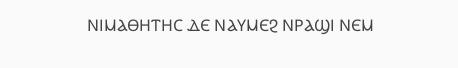ⲚⲒⲘⲀⲐⲎⲦⲎⲤ ⲆⲈ ⲚⲀⲨⲘⲈϨ ⲚⲢⲀϢⲒ ⲚⲈⲘ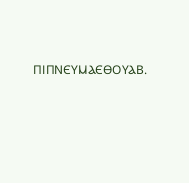ⲠⲒⲠⲚⲈⲨⲘⲀⲈⲐⲞⲨⲀⲂ.